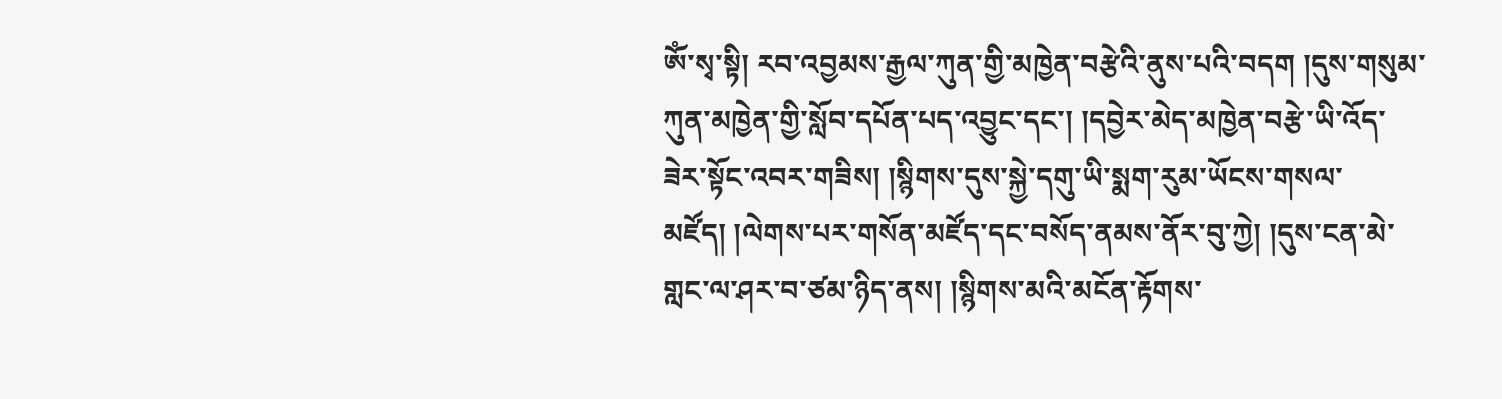ཨོཾ་སྭ་སྟི། རབ་འབྱམས་རྒྱལ་ཀུན་གྱི་མཁྱེན་བརྩེའི་ནུས་པའི་བདག །དུས་གསུམ་ཀུན་མཁྱེན་གྱི་སློབ་དཔོན་པད་འབྱུང་དང་། །དབྱེར་མེད་མཁྱེན་བརྩེ་ཡི་འོད་ཟེར་སྟོང་འབར་གཟིས། །སྙིགས་དུས་སྐྱེ་དགུ་ཡི་སྨག་རུམ་ཡོངས་གསལ་མཛོད། །ལེགས་པར་གསོན་མཛོད་དང་བསོད་ནམས་ནོར་བུ་ཀྱེ། །དུས་ངན་མེ་གླང་ལ་ཤར་བ་ཙམ་ཉིད་ནས། །སྙིགས་མའི་མངོན་རྟོགས་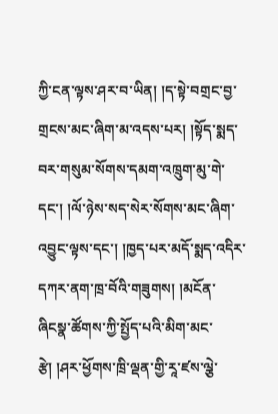ཀྱི་ངན་ལྟས་ཤར་བ་ཡིན། །ད་སྟེ་བགྲང་བྱ་གྲངས་མང་ཞིག་མ་འདས་པར། །སྟོད་སྨད་བར་གསུམ་སོགས་དམག་འཁྲུག་མུ་གེ་དང་། །ལོ་ཉེས་སད་སེར་སོགས་མང་ཞིག་འབྱུང་ལྟས་དང་། །ཁྱད་པར་མདོ་སྨད་འདིར་དཀར་ནག་ཁྲ་བོའི་གཟུགས། །མངོན་ཞིངསྣ་ཚོགས་ཀྱི་སྤྱོད་པའི་མིག་མང་རྩེ། །ཤར་ཕྱོགས་ཁྲི་ལྡན་གྱི་རཱ་ཛས་ལྕེ་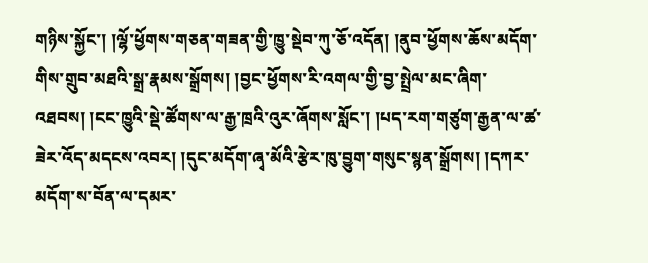གཉིས་སྐྱོང་། །ལྷོ་ཕྱོགས་གཅན་གཟན་གྱི་ཁྱུ་སྡེབ་ཀུ་ཅོ་འདོན། །ནུབ་ཕྱོགས་ཆོས་མདོག་གིས་གྲུབ་མཐའི་སྒྲ་རྣམས་སྒྲོགས། །བྱང་ཕྱོགས་རི་འགལ་གྱི་བྱ་སྤྲེལ་མང་ཞིག་འཐབས། །ངང་ཁྱུའི་སྡེ་ཚོགས་ལ་རྒྱ་ཁྲའི་འུར་ཞོགས་སློང་། །པད་རག་གཙུག་རྒྱན་ལ་ཚ་ཟེར་འོད་མདངས་འབར། །དུང་མདོག་ཞྭ་མོའི་རྩེར་ཁུ་བྱུག་གསུང་སྙན་སྒྲོགས། །དཀར་མདོག་ས་བོན་ལ་དམར་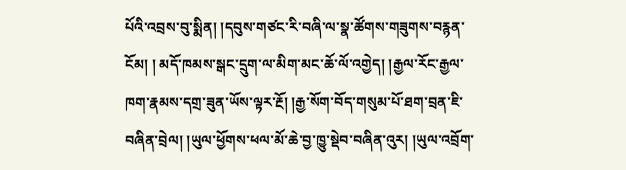པོའི་འབྲས་བུ་སྨིན། །དབུས་གཙང་རི་བཞི་ལ་སྣ་ཚོགས་གཟུགས་བརྙན་ངོམ། ། མདོ་ཁམས་སྒང་དྲུག་ལ་མིག་མང་ཆོ་ལོ་འགྱེད། །རྒྱལ་རོང་རྒྱལ་ཁག་རྣམས་དགྲ་ཟུན་ཡོས་ལྟར་རྔོ། །རྒྱ་སོག་བོད་གསུམ་པོ་ཐག་བྲན་ཇི་བཞིན་བྲེལ། །ཡུལ་ཕྱོགས་ཕལ་མོ་ཆེ་བྱ་ཁྱུ་སྡེབ་བཞིན་འུར། །ཡུལ་འབྲོག་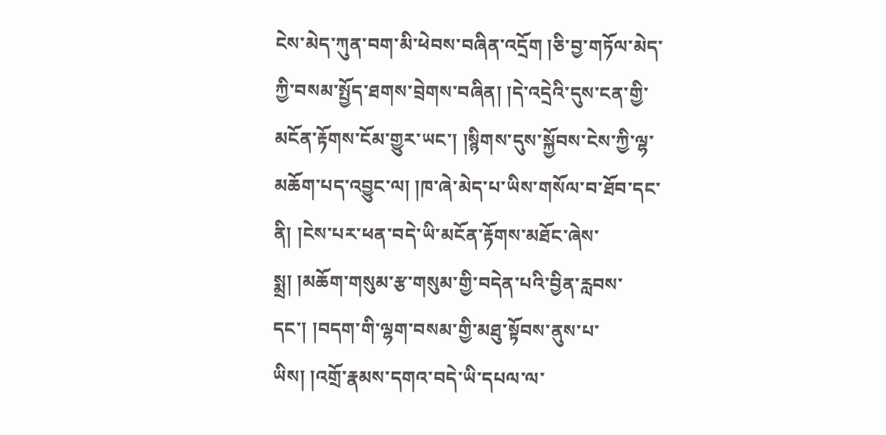ངེས་མེད་ཀུན་བག་མི་ཕེབས་བཞིན་འདྲོག །ཅི་བྱ་གཏོལ་མེད་ཀྱི་བསམ་སྤྱོད་ཐགས་བྲེགས་བཞིན། །དེ་འདྲེའི་དུས་ངན་གྱི་མངོན་རྟོགས་ངོམ་གྱུར་ཡང་། །སྙིགས་དུས་སྐྱོབས་ངེས་ཀྱི་ལྷ་མཆོག་པད་འབྱུང་ལ། །ཁ་ཞེ་མེད་པ་ཡིས་གསོལ་བ་ཐོབ་དང་ནི། །ངེས་པར་ཕན་བདེ་ཡི་མངོན་རྟོགས་མཐོང་ཞེས་སྨྲ། །མཆོག་གསུམ་རྩ་གསུམ་གྱི་བདེན་པའི་བྱིན་རླབས་དང་། །བདག་གི་ལྷག་བསམ་གྱི་མཐུ་སྟོབས་ནུས་པ་ཡིས། །འགྲོ་རྣམས་དགའ་བདེ་ཡི་དཔལ་ལ་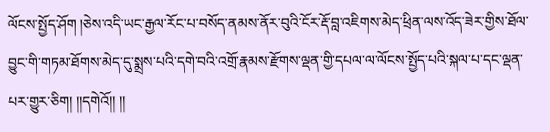ལོངས་སྤྱོད་ཤོག །ཅེས་འདི་ཡང་རྒྱལ་རོང་པ་བསོད་ནམས་ནོར་བུའི་ངོར་རྡོ་བླ་འཇིགས་མེད་ཕྲིན་ལས་འོད་ཟེར་གྱིས་ཐོལ་བྱུང་གི་གཏམ་ཐོགས་མེད་དུ་སྨྲས་པའི་དགེ་བའི་འགྲོ་རྣམས་རྫོགས་ལྡན་གྱི་དཔལ་ལ་ལོངས་སྤྱོད་པའི་སྐལ་པ་དང་ལྡན་པར་གྱུར་ཅིག། །།དགེའོ།། །།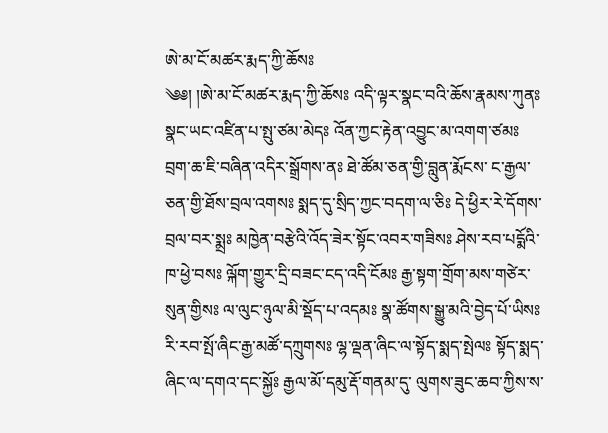ཨེ་མ་ངོ་མཚར་རྨད་ཀྱི་ཆོསཿ
༄༅། །ཨེ་མ་ངོ་མཚར་རྨད་ཀྱི་ཆོསཿ འདི་ལྟར་སྣང་བའི་ཆོས་རྣམས་ཀུནཿ སྣང་ཡང་འཛིན་པ་སྤུ་ཙམ་མེདཿ འོན་ཀྱང་རྟེན་འབྱུང་མ་འགག་ཙམཿ བྲག་ཆ་ཇི་བཞིན་འདིར་སྒྲོགས་ནཿ ཐེ་ཚོམ་ཅན་གྱི་བླུན་རྨོངས་ ང་རྒྱལ་ཅན་གྱི་ཐོས་བྲལ་འགསཿ སྨད་དུ་སྲིད་ཀྱང་བདག་ལ་ཅིཿ དེ་ཕྱིར་རེ་དོགས་བྲལ་བར་སྨྲཿ མཁྱེན་བརྩེའི་འོད་ཟེར་སྟོང་འབར་གཟིསཿ ཤེས་རབ་པདྨོའི་ཁ་ཕྱེ་བསཿ ལྐོག་གྱུར་དྲི་བཟང་ངད་འདི་ངོམཿ རྒྱ་སྟག་གྲོག་མས་གཙེར་སུན་གྱིསཿ ལ་ལུང་ཉུལ་མི་སྡོད་པ་འདམཿ སྣ་ཚོགས་སྒྱུ་མའི་བྱེད་པོ་ཡིསཿ རི་རབ་སྤོ་ཞིང་རྒྱ་མཚོ་དཀྲུགསཿ ལྷ་ལྡན་ཞིང་ལ་སྟོད་སྨད་སྤེལཿ སྟོད་སྨད་ཞིང་ལ་དགའ་དང་སྐྱོཿ རྒྱལ་མོ་དམུ་རྡོ་གནམ་དུ་ ལུགས་ཟུང་ཆབ་ཀྱིས་ས་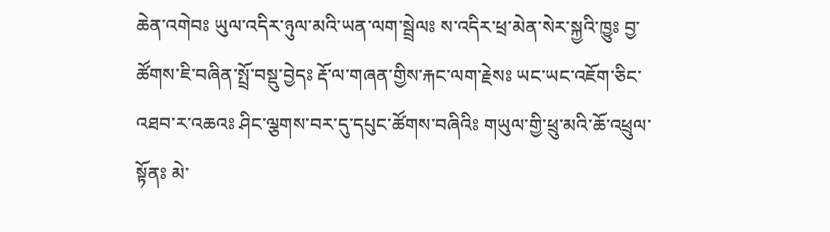ཆེན་འགེབཿ ཡུལ་འདིར་ཉུལ་མའི་ཡན་ལག་སྦྲེལཿ ས་འདིར་ཕྲ་མེན་སེར་སྐྱའི་ཁྱུཿ བྱ་ཚོགས་ཇི་བཞིན་སྤྲོ་བསྡུ་བྱེདཿ རྡོ་ལ་གཞན་གྱིས་རྐང་ལག་རྗེསཿ ཡང་ཡང་འཇོག་ཅིང་འཐབ་ར་འཆའཿ ཤིང་ལྕགས་བར་དུ་དཔུང་ཚོགས་བཞིའིཿ གཡུལ་གྱི་ཕྲུ་མའི་ཆོ་འཕྲུལ་སྟོནཿ མེ་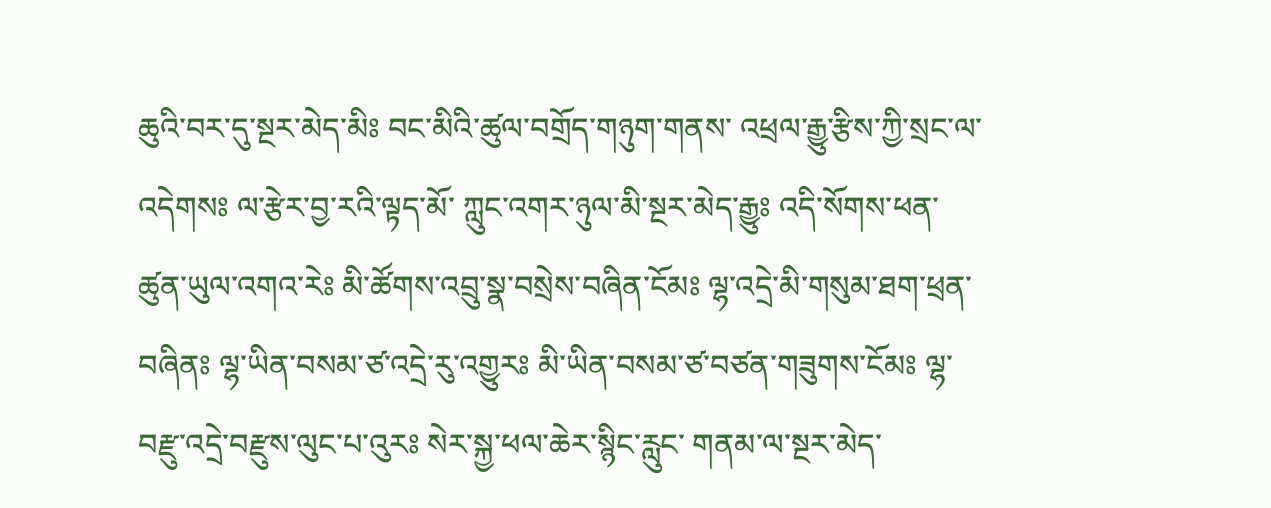ཆུའི་བར་དུ་སྔར་མེད་མིཿ བང་མིའི་ཚུལ་བགྲོད་གཉུག་གནས་ འཕྲལ་རྒྱུ་རྩིས་ཀྱི་སྲང་ལ་འདེགསཿ ལ་རྩེར་བྱ་རའི་ལྟད་མོ་ ཀླུང་འགར་ཉུལ་མི་སྔར་མེད་རྒྱུཿ འདི་སོགས་ཕན་ཚུན་ཡུལ་འགའ་རེཿ མི་ཚོགས་འབྲུ་སྣ་བསྲེས་བཞིན་ངོམཿ ལྷ་འདྲེ་མི་གསུམ་ཐག་ཕྲན་བཞིནཿ ལྷ་ཡིན་བསམ་ཙ་འདྲེ་རུ་འགྱུརཿ མི་ཡིན་བསམ་ཙ་བཙན་གཟུགས་ངོམཿ ལྷ་བརྫུ་འདྲེ་བརྫུས་ལུང་པ་འུརཿ སེར་སྐྱ་ཕལ་ཆེར་སྙིང་རླུང་ གནམ་ལ་སྔར་མེད་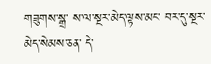གཟུགས་སྒྲ་ ས་ལ་སྔར་མེད་ལྟས་མང་ བར་དུ་སྔར་མེད་སེམས་ཅན་ དེ་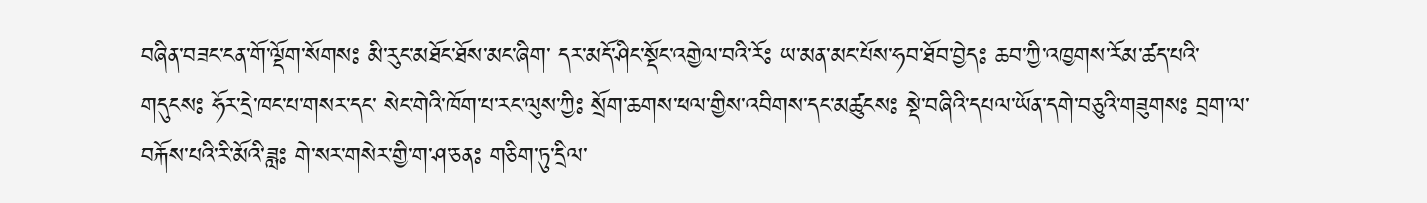བཞིན་བཟང་ངན་གོ་ལྡོག་སོགསཿ མི་རུང་མཐོང་ཐོས་མང་ཞིག་ དར་མདོ་ཤིང་སྡོང་འགྱེལ་བའི་རོཿ ཡ་མན་མང་པོས་ཧབ་ཐོབ་བྱེདཿ ཆབ་ཀྱི་འཁྱགས་རོམ་ཚད་པའི་གདུངསཿ ཧོར་དྲེ་ཁང་པ་གསར་དང་ སེང་གེའི་ཁོག་པ་རང་ལུས་ཀྱིཿ སྲོག་ཆགས་ཕལ་གྱིས་འབིགས་དང་མཚུངསཿ སྡེ་བཞིའི་དཔལ་ཡོན་དགེ་བཅུའི་གཟུགསཿ བྲག་ལ་བརྐོས་པའི་རི་མོའི་ཟླཿ གེ་སར་གསེར་གྱི་ག་ཤ་ཅནཿ གཅིག་ཏུ་དྲིལ་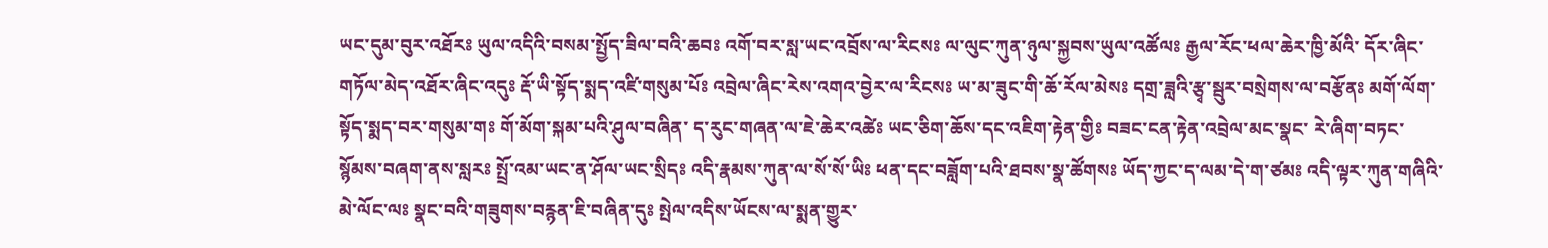ཡང་དུམ་བུར་འཐོརཿ ཡུལ་འདིའི་བསམ་སྤྱོད་ཟིལ་བའི་ཆབཿ འགོ་བར་སླ་ཡང་འབྲོས་ལ་རིངསཿ ལ་ལུང་ཀུན་ཉུལ་སྐྱབས་ཡུལ་འཚོལཿ རྒྱལ་རོང་ཕལ་ཆེར་ཁྱི་མོའི་ དོར་ཞིང་གཏོལ་མེད་འཐོར་ཞིང་འདུཿ རྡོ་ཡི་སྟོད་སྨད་འཛི་གསུམ་པོཿ འབྲེལ་ཞིང་རེས་འགའ་བྱེར་ལ་རིངསཿ ཡ་མ་ཟུང་གི་ཆོ་རོལ་མེསཿ དགྲ་ཟླའི་རྩྭ་སྦུར་བསྲེགས་ལ་བརྩོནཿ མགོ་ལོག་སྟོད་སྨད་བར་གསུམ་གཿ གོ་མོག་སྐམ་པའི་ཤུལ་བཞིན་ ད་རུང་གཞན་ལ་ཇེ་ཆེར་འཚེཿ ཡང་ཅིག་ཆོས་དང་འཇིག་རྟེན་གྱིཿ བཟང་ངན་རྟེན་འབྲེལ་མང་སྣང་ རེ་ཞིག་བཏང་སྙོམས་བཞག་ནས་སླརཿ སྤྲོ་འམ་ཡང་ན་ཤོལ་ཡང་སྲིདཿ འདི་རྣམས་ཀུན་ལ་སོ་སོ་ཡིཿ ཕན་དང་བཟློག་པའི་ཐབས་སྣ་ཚོགསཿ ཡོད་ཀྱང་ད་ལམ་དེ་ག་ཙམཿ འདི་ལྟར་ཀུན་གཞིའི་མེ་ལོང་ལཿ སྣང་བའི་གཟུགས་བརྙན་ཇི་བཞིན་དུཿ སྤེལ་འདིས་ཡོངས་ལ་སྨན་གྱུར་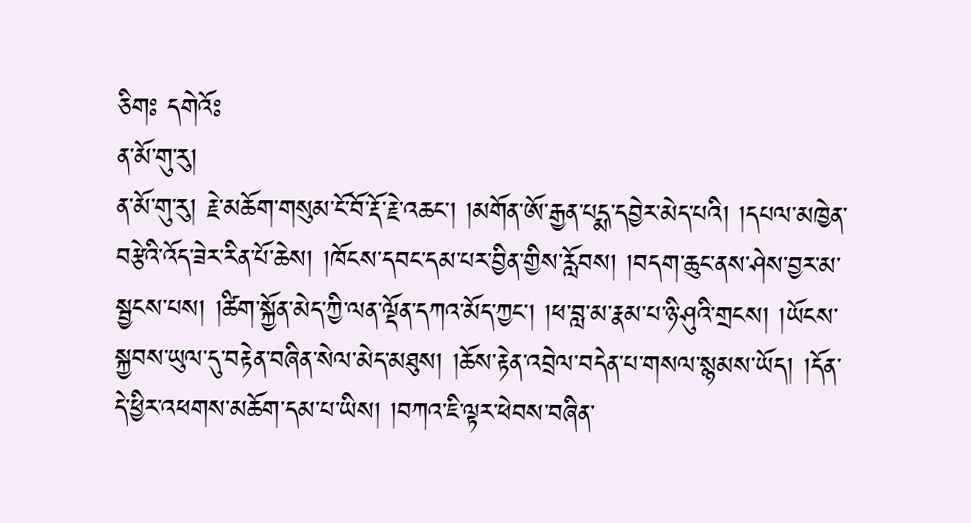ཅིགཿ དགེའོཿ
ན་མོ་གུ་རུ།
ན་མོ་གུ་རུ། རྗེ་མཆོག་གསུམ་ངོ་བོ་རྡོ་རྗེ་འཆང་། །མགོན་ཨོ་རྒྱན་པདྨ་དབྱེར་མེད་པའི། །དཔལ་མཁྱེན་བརྩེའི་འོད་ཟེར་རིན་པོ་ཆེས། །ཁོངས་དབང་དམ་པར་བྱིན་གྱིས་རློབས། །བདག་ཆུང་ནས་ཤེས་བྱར་མ་སྦྱངས་པས། །ཚིག་སྐྱོན་མེད་ཀྱི་ལན་ལྡོན་དཀའ་མོད་ཀྱང་། །ཕ་བླ་མ་རྣམ་པ་ཉི་ཤུའི་གྲངས། །ཡོངས་སྐྱབས་ཡུལ་དུ་བརྟེན་བཞིན་སེལ་མེད་མཐུས། །ཆོས་རྟེན་འབྲེལ་བདེན་པ་གསལ་སྙམས་ཡོད། །དོན་དེ་ཕྱིར་འཕགས་མཆོག་དམ་པ་ཡིས། །བཀའ་ཇི་ལྟར་ཕེབས་བཞིན་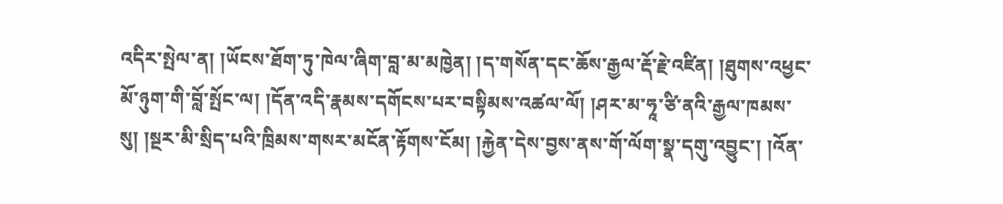འདིར་སྤེལ་ན། །ཡོངས་ཐོག་ཏུ་ཁེལ་ཞིག་བླ་མ་མཁྱེན། །ད་གསོན་དང་ཆོས་རྒྱལ་རྡོ་རྗེ་འཛིན། །ཐུགས་འཕྱང་མོ་ཉུག་གི་བློ་སྤོང་ལ། །དོན་འདི་རྣམས་དགོངས་པར་བསྟིམས་འཚལ་ལོ། །ཤར་མ་ཧཱ་ཙི་ནའི་རྒྱལ་ཁམས་སུ། །སྔར་མི་སྲིད་པའི་ཁྲིམས་གསར་མངོན་རྟོགས་ངོམ། །རྐྱེན་དེས་བྱས་ནས་གོ་ལོག་སྣ་དགུ་འབྱུང་། །འོན་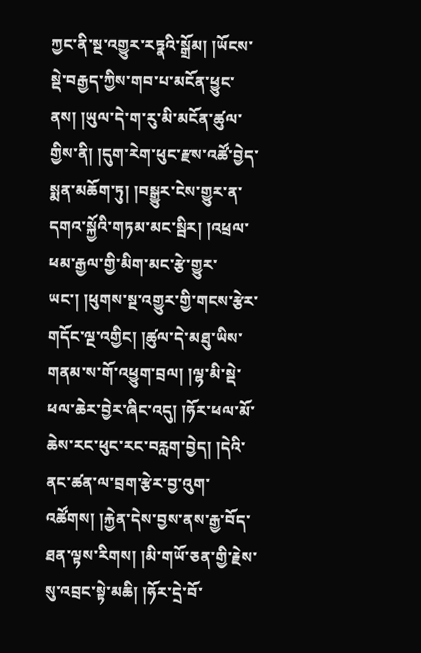ཀྱང་ནི་སྔ་འགྱུར་རཏྣའི་སྒྲོམ། །ཡོངས་སྡེ་བརྒྱད་ཀྱིས་གབ་པ་མངོན་ཕྱུང་ནས། །ཡུལ་དེ་ག་རུ་མི་མངོན་ཚུལ་གྱིས་ནི། །དུག་རེག་ཕུང་རྫས་འཚོ་བྱེད་སྨན་མཆོག་ཏུ། །བསྒྱུར་ངེས་གྱུར་ན་དགའ་སྐྱོའི་གཏམ་མང་སྦིར། །འཕྲལ་ཕམ་རྒྱལ་གྱི་མིག་མང་རྩེ་གྱུར་ཡང་། །ཕུགས་སྔ་འགྱུར་གྱི་གངས་རྩེར་གདོང་ལྔ་འགྱིང། །ཚུལ་དེ་མཐུ་ཡིས་གནམ་ས་གོ་འཕྱུག་བྲལ། །ལྷ་མི་སྡེ་ཕལ་ཆེར་བྱེར་ཞིང་འདུ། །ཧོར་ཕལ་མོ་ཆེས་རང་ཕུང་རང་བརླག་བྱེད། །དེའི་ནང་ཚན་ལ་བྲག་རྩེར་བྱ་འུག་འཚོགས། །རྐྱེན་དེས་བྱས་ནས་རྒྱ་བོད་ཐན་ལྟས་རིགས། །མི་གཡོ་ཅན་གྱི་རྗེས་སུ་འབྲང་སྟེ་མཆི། །ཧོར་དྲེ་བོ་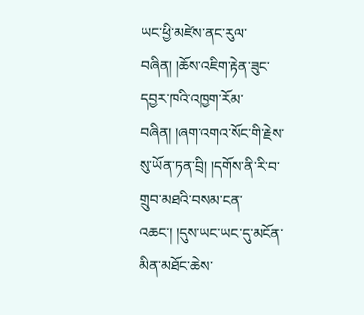ཡང་ཕྱི་མཛེས་ནང་རུལ་བཞིན། །ཆོས་འཇིག་རྟེན་ཟུང་དབྱར་ཁའི་འཁྱག་རོམ་བཞིན། །ཞག་འགའ་སོང་གི་རྗེས་སུ་ཡོན་ཏན་བྲི། །དགོས་ནི་རི་བ་གྲུབ་མཐའི་བསམ་ངན་འཆང་། །དུས་ཡང་ཡང་དུ་མངོན་མིན་མཐོང་ཆེས་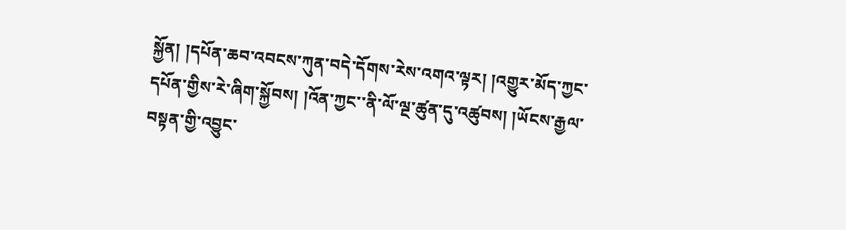སྐྱོན། །དཔོན་ཆབ་འབངས་ཀུན་བདེ་དོགས་རེས་འགའ་ལྟར། །འགྱུར་མོད་ཀྱང་དཔོན་གྱིས་རེ་ཞིག་སྐྱོབས། །འོན་ཀྱང་་ནི་ལོ་ལྔ་ཚུན་དུ་འཚུབས། །ཡོངས་རྒྱལ་བསྟན་གྱི་འབྱུང་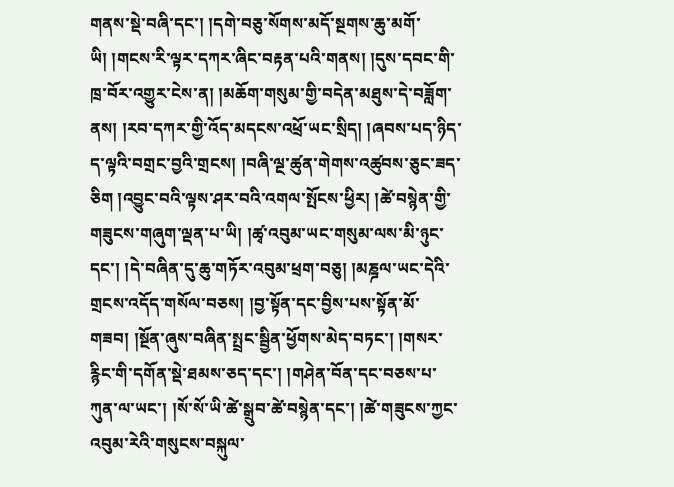གནས་སྡེ་བཞི་དང་། །དགེ་བཅུ་སོགས་མདོ་སྔགས་ཆུ་མགོ་ཡི། །གངས་རི་ལྟར་དཀར་ཞིང་བརྟན་པའི་གནས། །དུས་དབང་གི་ཁྲ་བོར་འགྱུར་ངེས་ན། །མཆོག་གསུམ་གྱི་བདེན་མཐུས་དེ་བཟློག་ནས། །རབ་དཀར་གྱི་འོད་མདངས་འཕྲོ་ཡང་སྲིད། །ཞབས་པད་ཉིད་ད་ལྟའི་བགྲང་བྱའི་གྲངས། །བཞི་ལྔ་ཚུན་གེགས་འཚུབས་ཅུང་ཟད་ཅིག །འབྱུང་བའི་ལྟས་ཤར་བའི་འགལ་སྤོངས་ཕྱིར། །ཚེ་བསྙེན་གྱི་གཟུངས་གཞུག་ལྡན་པ་ཡི། །ཚྭ་འབུམ་ཡང་གསུམ་ལས་མི་ཉུང་དང་། །དེ་བཞིན་དུ་ཆུ་གཏོར་འབུམ་ཕྲག་བཅུ། །མཎྜལ་ཡང་དེའི་གྲངས་འདོད་གསོལ་བཅས། །བྱ་སྟོན་དང་བྱིས་པས་སྟོན་མོ་གཟབ། །སྔོན་ཞུས་བཞིན་སྤྲང་སྦྱིན་ཕྱོགས་མེད་བཏང་། །གསར་རྙིང་གི་དགོན་སྡེ་ཐམས་ཅད་དང་། །གཤེན་བོན་དང་བཅས་པ་ཀུན་ལ་ཡང་། །སོ་སོ་ཡི་ཚེ་སྒྲུབ་ཚེ་བསྙེན་དང་། །ཚེ་གཟུངས་ཀྱང་འབུམ་རེའི་གསུངས་བསྐུལ་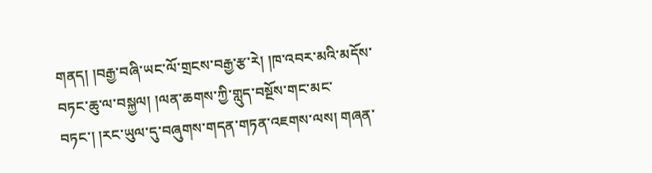གནད། །བརྒྱ་བཞི་ཡང་ལོ་གྲངས་བརྒྱ་རྩ་རེ། །ཁ་འབར་མའི་མདོས་བཏང་ཆུ་ལ་བསྐྱལ། །ལན་ཆགས་ཀྱི་གླུད་བསྔོས་གང་མང་བཏང་། །རང་ཡུལ་དུ་བཞུགས་གདན་གཏན་འཇགས་ལས། གཞན་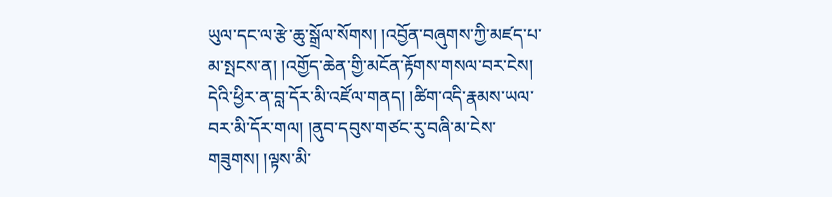ཡུལ་དང་ལ་རྩེ་ཆུ་སྒྲོལ་སོགས། །འབྱོན་བཞུགས་ཀྱི་མཛད་པ་མ་སྤངས་ན། །འགྱོད་ཆེན་གྱི་མངོན་རྟོགས་གསལ་བར་ངེས། དེའི་ཕྱིར་ན་བླ་དོར་མི་འཛོལ་གནད། །ཚིག་འདི་རྣམས་ཡལ་བར་མི་དོར་གལ། །ནུབ་དབུས་གཙང་རུ་བཞི་མ་ངེས་གཟུགས། །ལྟས་མི་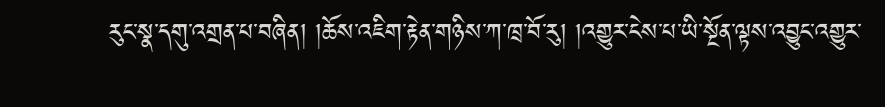རུང་སྣ་དགུ་འགྲན་པ་བཞིན། །ཆོས་འཇིག་རྟེན་གཉིས་ཀ་ཁྲ་བོ་རུ། །འགྱུར་ངེས་པ་ཡི་སྔོན་ལྟས་འབྱུང་འགྱུར་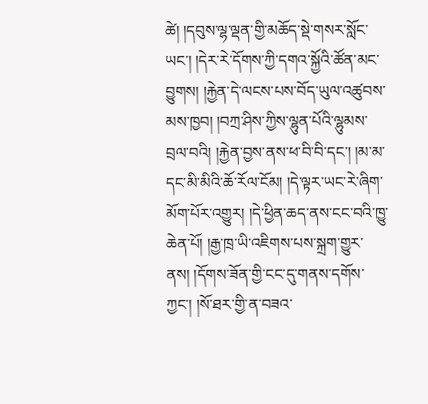ཚེ། །དབུས་ལྷ་ལྡན་གྱི་མཆོད་སྡེ་གསར་སློང་ཡང་། །དེར་རེ་དོགས་ཀྱི་དགའ་སྐྱོའི་ཚོན་མང་བྱུགས། །རྐྱེན་དེ་ལངས་པས་བོད་ཡུལ་འཚུབས་མས་ཁྱབ། །བཀྲ་ཤིས་ཀྱིས་ལྷུན་པོའི་ལྷུམས་བྲལ་བའི། །རྐྱེན་བྱས་ནས་ཕ་བི་བི་དང་། །མ་མ་དང་མི་མིའི་ཆོ་རོལ་ངོམ། །དེ་ལྟར་ཡང་རེ་ཞིག་མོག་པོར་འགྱུར། །དེ་ཕྱིན་ཆད་ནས་ངང་བའི་ཁྱུ་ཆེན་པོ། །རྒྱ་ཁྲ་ཡི་འཇིགས་པས་སྐྲག་གྱུར་ནས། །དོགས་ཟོན་གྱི་ངང་དུ་གནས་དགོས་ཀྱང་། །སོ་ཐར་གྱི་ན་བཟའ་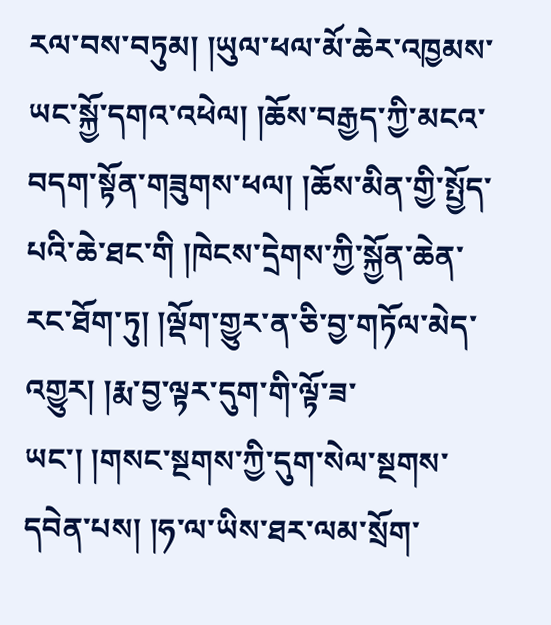རལ་བས་བཏུམ། །ཡུལ་ཕལ་མོ་ཆེར་འཁྱམས་ཡང་སྐྱོ་དགའ་འཕེལ། །ཆོས་བརྒྱད་ཀྱི་མངའ་བདག་སྟོན་གཟུགས་ཕལ། །ཆོས་མིན་གྱི་སྤྱོད་པའི་ཆེ་ཐང་གི །ཁེངས་དྲེགས་ཀྱི་སྐྱོན་ཆེན་རང་ཐོག་ཏུ། །ལྡོག་གྱུར་ན་ཅི་བྱ་གཏོལ་མེད་འགྱུར། །རྨ་བྱ་ལྟར་དུག་གི་ལྟོ་ཟ་ཡང་། །གསང་སྔགས་ཀྱི་དུག་སེལ་སྔགས་དབེན་པས། །ཧ་ལ་ཡིས་ཐར་ལམ་སྲོག་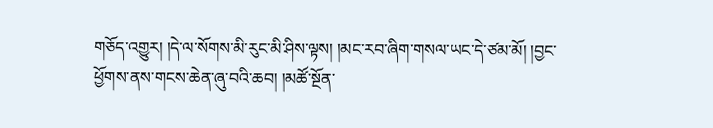གཅོད་འགྱུར། །དེ་ལ་སོགས་མི་རུང་མི་ཤིས་ལྟས། །མང་རབ་ཞིག་གསལ་ཡང་དེ་ཙམ་མོ། །བྱང་ཕྱོགས་ནས་གངས་ཆེན་ཞུ་བའི་ཆབ། །མཚོ་སྔོན་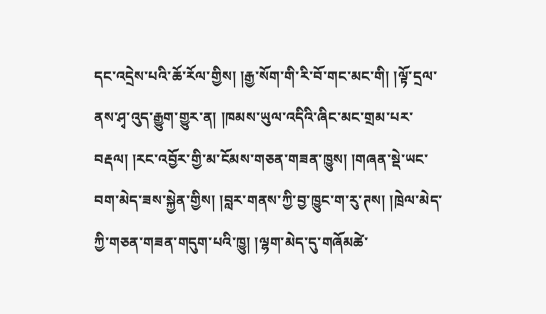དང་འདྲེས་པའི་ཆོ་རོལ་གྱིས། །རྒྱ་སོག་གི་རི་བོ་གང་མང་གི། །ལྟོ་དྲལ་ནས་ཤྭ་འུད་རྒྱུག་གྱུར་ན། །ཁམས་ཡུལ་འདིའི་ཞིང་མང་གྲམ་པར་བརྡལ། །རང་འབྱོར་གྱི་མ་ངོམས་གཅན་གཟན་ཁྱུས། །གཞན་སྡེ་ཡང་བག་མེད་ཟས་སྐྱེན་གྱིས། །བླར་གནས་ཀྱི་བྱ་ཁྱུང་ག་རུ་ཊས། །ཁྲེལ་མེད་ཀྱི་གཅན་གཟན་གདུག་པའི་ཁྱུ། །ལྷག་མེད་དུ་གཞོམཚེ་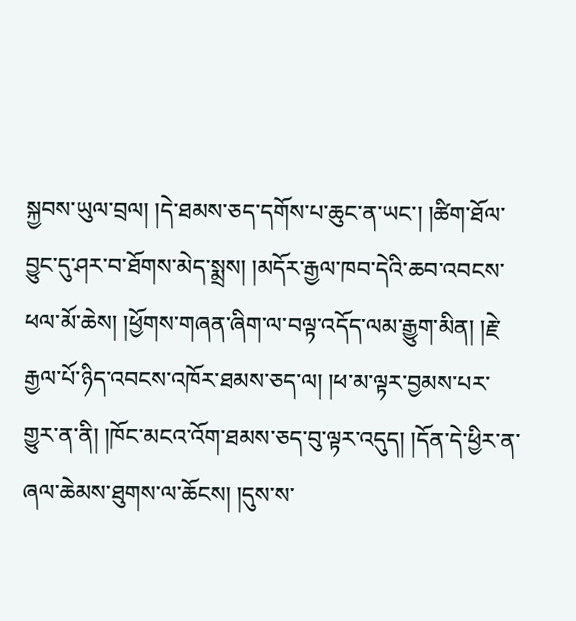སྐྱབས་ཡུལ་བྲལ། །དེ་ཐམས་ཅད་དགོས་པ་ཆུང་ན་ཡང་། །ཚིག་ཐོལ་བྱུང་དུ་ཤར་བ་ཐོགས་མེད་སྨྲས། །མདོར་རྒྱལ་ཁབ་དེའི་ཆབ་འབངས་ཕལ་མོ་ཆེས། །ཕྱོགས་གཞན་ཞིག་ལ་བལྟ་འདོད་ལམ་རྒྱུག་མིན། །རྗེ་རྒྱལ་པོ་ཉིད་འབངས་འཁོར་ཐམས་ཅད་ལ། །ཕ་མ་ལྟར་བྱམས་པར་གྱུར་ན་ནི། །ཁོང་མངའ་འོག་ཐམས་ཅད་བུ་ལྟར་འདུད། །དོན་དེ་ཕྱིར་ན་ཞལ་ཆེམས་ཐུགས་ལ་ཆོངས། །དུས་ས་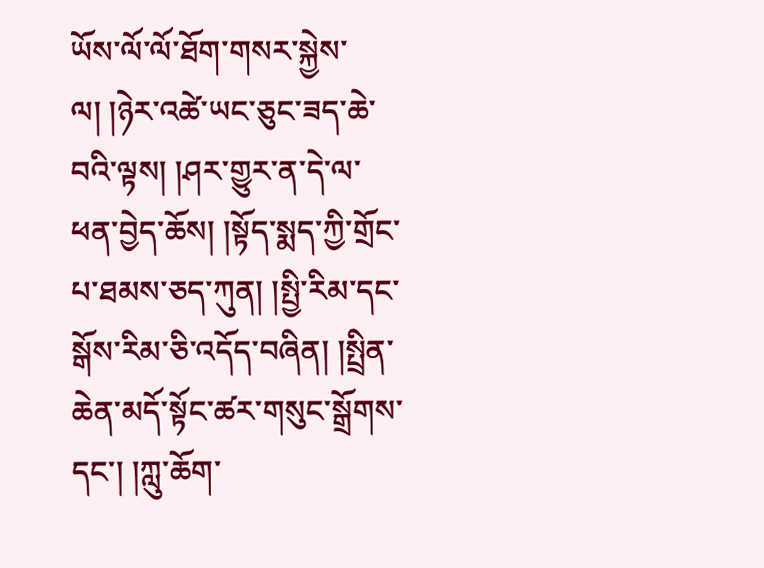ཡོས་ལོ་ལོ་ཐོག་གསར་སྐྱེས་ལ། །ཉེར་འཚེ་ཡང་ཅུང་ཟད་ཆེ་བའི་ལྟས། །ཤར་གྱུར་ན་དེ་ལ་ཕན་བྱེད་ཆོས། །སྟོད་སྨད་ཀྱི་གྲོང་པ་ཐམས་ཅད་ཀུན། །སྤྱི་རིམ་དང་སྒོས་རིམ་ཅི་འདོད་བཞིན། །སྤྲིན་ཆེན་མདོ་སྟོང་ཚར་གསུང་སྒྲོགས་དང་། །ཀླུ་ཆོག་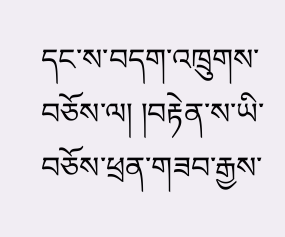དང་ས་བདག་འཁྲུགས་བཅོས་ལ། །བརྟེན་ས་ཡི་བཅོས་ཕྲན་གཟབ་རྒྱས་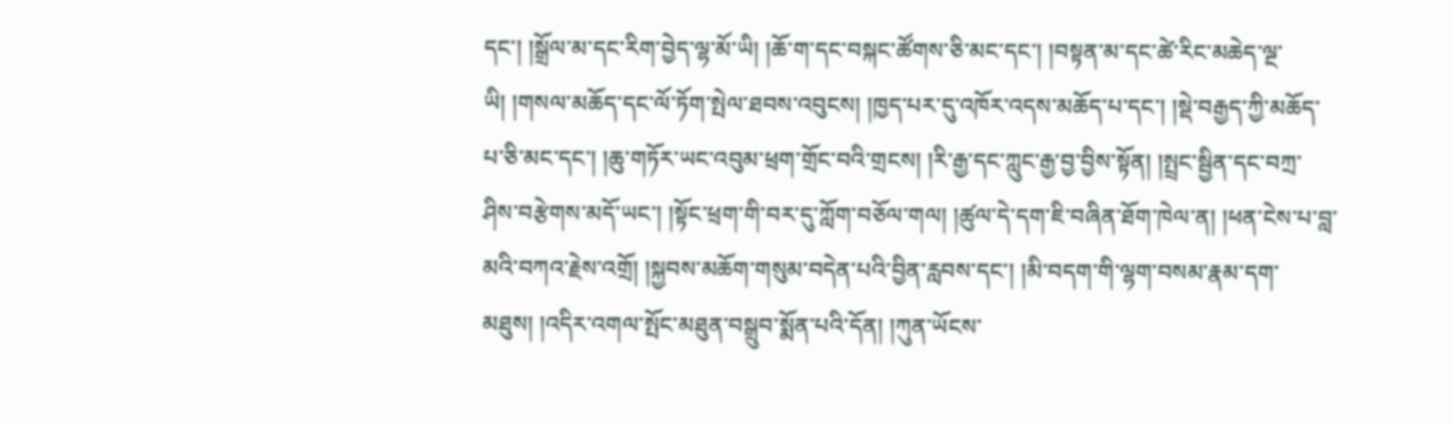དང་། །སྒྲོལ་མ་དང་རིག་བྱེད་ལྷ་མོ་ཡི། །ཆོ་ག་དང་བསྐང་ཚོགས་ཅི་མང་དང་། །བསྟན་མ་དང་ཚེ་རིང་མཆེད་ལྔ་ཡི། །གསལ་མཆོད་དང་ལོ་ཏོག་སྤེལ་ཐབས་འབུངས། །ཁྱད་པར་དུ་འཁོར་འདས་མཆོད་པ་དང་། །སྡེ་བརྒྱད་ཀྱི་མཆོད་པ་ཅི་མང་དང་། །ཆུ་གཏོར་ཡང་འབུམ་ཕྲག་གྲོང་བའི་གྲངས། །རི་རྒྱ་དང་ཀླུང་རྒྱ་བྱ་བྱིས་སྟོན། །སྤྲང་སྦྱིན་དང་བཀྲ་ཤིས་བརྩེགས་མདོ་ཡང་། །སྟོང་ཕྲག་གི་བར་དུ་ཀློག་བཅོལ་གལ། །ཚུལ་དེ་དག་ཇི་བཞིན་ཐོག་ཁེལ་ན། །ཕན་ངེས་པ་བླ་མའི་བཀའ་རྗེས་འགྲོ། །སྐྱབས་མཆོག་གསུམ་བདེན་པའི་བྱིན་རླབས་དང་། །མི་བདག་གི་ལྷག་བསམ་རྣམ་དག་མཐུས། །འདིར་འགལ་སྤོང་མཐུན་བསྒྲུབ་སྨོན་པའི་དོན། །ཀུན་ཡོངས་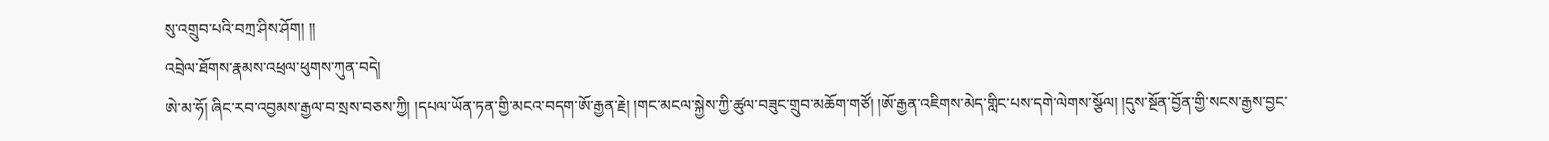སུ་འགྲུབ་པའི་བཀྲ་ཤིས་ཤོག། །།
འབྲེལ་ཐོགས་རྣམས་འཕྲལ་ཕུགས་ཀུན་བདེ།
ཨེ་མ་ཧོ། ཞིང་རབ་འབྱམས་རྒྱལ་བ་སྲས་བཅས་ཀྱི། །དཔལ་ཡོན་ཏན་གྱི་མངའ་བདག་ཨོ་རྒྱན་རྗེ། །གང་མངལ་སྐྱེས་ཀྱི་ཚུལ་བཟུང་གྲུབ་མཆོག་གཙོ། །ཨོ་རྒྱན་འཇིགས་མེད་གླིང་པས་དགེ་ལེགས་སྩོལ། །དུས་སྔོན་བྱོན་གྱི་སངས་རྒྱས་བྱང་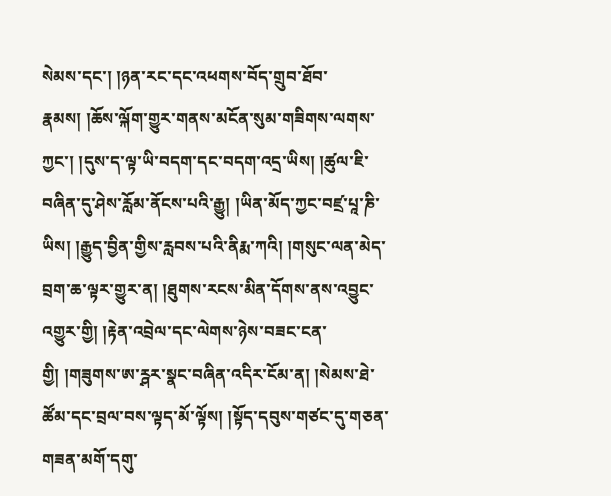སེམས་དང་། །ཉན་རང་དང་འཕགས་བོད་གྲུབ་ཐོབ་རྣམས། །ཆོས་ལྐོག་གྱུར་གནས་མངོན་སུམ་གཟིགས་ལགས་ཀྱང་། །དུས་ད་ལྟ་ཡི་བདག་དང་བདག་འདྲ་ཡིས། །ཚུལ་ཇི་བཞིན་དུ་ཤེས་རློམ་ནོངས་པའི་རྒྱུ། །ཡིན་མོད་ཀྱང་བཛྲ་པཱ་ཎི་ཡིས། །རྒྱུད་བྱིན་གྱིས་རླབས་པའི་ནིརྨ་ཀའི། །གསུང་ལན་མེད་བྲག་ཆ་ལྟར་གྱུར་ན། །ཐུགས་རངས་མིན་དོགས་ནས་འབྱུང་འགྱུར་གྱི། །རྟེན་འབྲེལ་དང་ལེགས་ཉེས་བཟང་ངན་གྱི། །གཟུགས་ཨ་ཪྴར་སྣང་བཞིན་འདིར་ངོམ་ན། །སེམས་ཐེ་ཚོམ་དང་བྲལ་བས་ལྟད་མོ་ལྟོས། །སྟོད་དབུས་གཙང་དུ་གཅན་གཟན་མགོ་དགུ་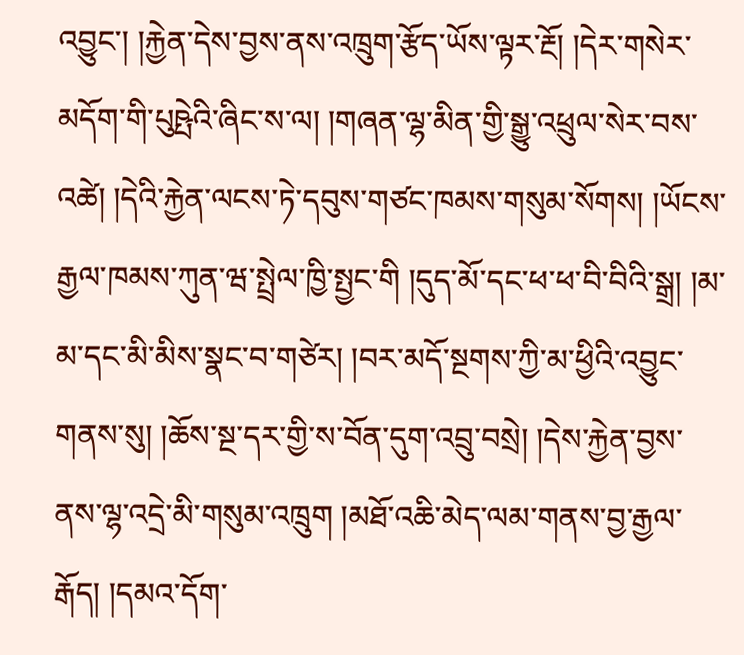འབྱུང་། །རྐྱེན་དེས་བྱས་ནས་འཁྲུག་རྩོད་ཡོས་ལྟར་རྔོ། །དེར་གསེར་མདོག་གི་པུཥྤེའི་ཞིང་ས་ལ། །གཞན་ལྷ་མིན་གྱི་སྒྱུ་འཕྲུལ་སེར་བས་འཚེ། །དེའི་རྐྱེན་ལངས་ཏེ་དབུས་གཙང་ཁམས་གསུམ་སོགས། །ཡོངས་རྒྱལ་ཁམས་ཀུན་ཝ་སྤྲེལ་ཁྱི་སྤྱང་གི །དུད་མོ་དང་ཕ་ཕ་བི་བིའི་སྒྲ། །མ་མ་དང་མི་མིས་སྣང་བ་གཙེར། །བར་མདོ་སྔགས་ཀྱི་མ་ཕྱིའི་འབྱུང་གནས་སུ། །ཆོས་སྔ་དར་གྱི་ས་བོན་དུག་འབྲུ་བསྲེ། །དེས་རྐྱེན་བྱས་ནས་ལྷ་འདྲེ་མི་གསུམ་འཁྲུག །མཐོ་འཆི་མེད་ལམ་གནས་བྱ་རྒྱལ་རྒོད། །དམའ་དོག་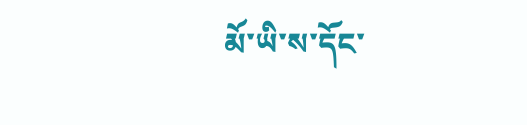མོ་ཡི་ས་དོང་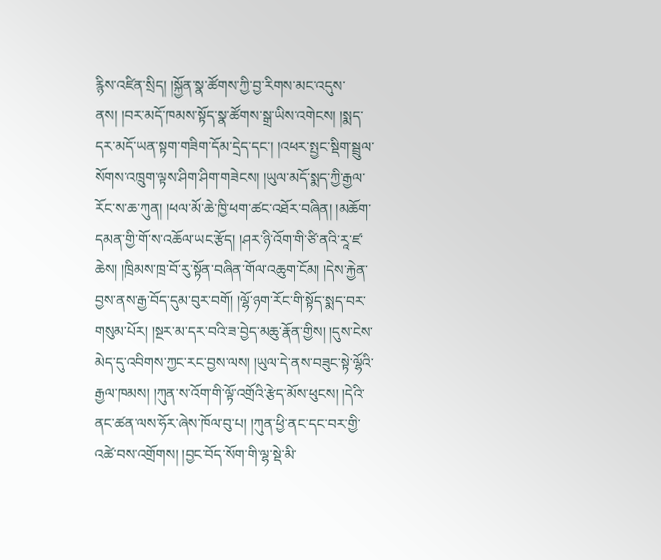རྙིས་འཛིན་སྲིད། །སྐྱོན་སྣ་ཚོགས་ཀྱི་བྱ་རིགས་མང་འདུས་ནས། །བར་མདོ་ཁམས་སྟོད་སྣ་ཚོགས་སྒྲ་ཡིས་འགེངས། །སྨད་དར་མདོ་ཡན་སྟག་གཟིག་དོམ་དྲེད་དང་། །འཕར་སྤྱང་སྡིག་སྦྲུལ་སོགས་འཁྲུག་ལྟས་ཤིག་ཤིག་གཟེངས། །ཡུལ་མདོ་སྨད་ཀྱི་རྒྱལ་རོང་ས་ཆ་ཀུན། །ཕལ་མོ་ཆེ་ཁྱི་ཕག་ཚང་འཐོར་བཞིན། །མཆོག་དམན་གྱི་གོ་ས་འཆོལ་ཡང་རྩོད། །ཤར་ཉི་འོག་གི་ཙི་ནའི་རཱ་ཛ་ཆེས། །ཁྲིམས་ཁྲ་བོ་རུ་སྟོན་བཞིན་གོལ་འཆུག་ངོམ། །དེས་རྐྱེན་བྱས་ནས་རྒྱ་བོད་དུམ་བུར་བགོ། །ལྷོ་ཉག་རོང་གི་སྟོད་སྨད་བར་གསུམ་པོར། །སྔར་མ་དར་བའི་ཟ་བྱེད་མཆུ་རྣོན་གྱིས། །དུས་ངེས་མེད་དུ་འབིགས་ཀྱང་རང་བྱས་ལས། །ཡུལ་དེ་ནས་བཟུང་སྟེ་ལྷོའི་རྒྱལ་ཁམས། །ཀུན་ས་འོག་གི་ལྟོ་འགྲོའི་རྩེད་མོས་ཕུངས། །དེའི་ནང་ཚན་ལས་ཧོར་ཞེས་ཁོལ་བུ་པ། །ཀུན་ཕྱི་ནང་དང་བར་གྱི་འཚེ་བས་འགྲོགས། །བྱང་བོད་སོག་གི་ལྷ་སྡེ་མི་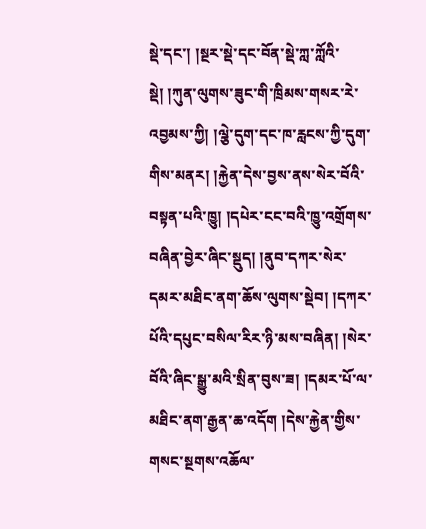སྡེ་དང་། །སྔར་སྡེ་དང་བོན་སྡེ་ཀླ་ཀློའི་སྡེ། །ཀུན་ལུགས་ཟུང་གི་ཁྲིམས་གསར་རེ་འབྱམས་ཀྱི། །ལྕེ་དུག་དང་ཁ་རླངས་ཀྱི་དུག་གིས་མནར། །རྐྱེན་དེས་བྱས་ནས་སེར་བོའི་བསྟན་པའི་ཁྱུ། །དཔེར་ངང་བའི་ཁྱུ་འགྲོགས་བཞིན་བྱེར་ཞིང་སྡུད། །ནུབ་དཀར་སེར་དམར་མཐིང་ནག་ཆོས་ལུགས་སྡེབ། །དཀར་པོའི་དཔུང་བསིལ་རིར་ཉི་མས་བཞིན། །སེར་བོའི་ཞིང་སྒྱུ་མའི་སྲིན་བུས་ཟ། །དམར་པོ་ལ་མཐིང་ནག་རྒྱན་ཆ་འདོག །དེས་རྐྱེན་གྱིས་གསང་སྔགས་འཆོལ་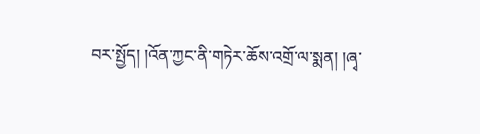བར་སྤྱོད། །འོན་ཀྱང་ནི་གཏེར་ཆོས་འགྲོ་ལ་སྨན། །ཞྭ་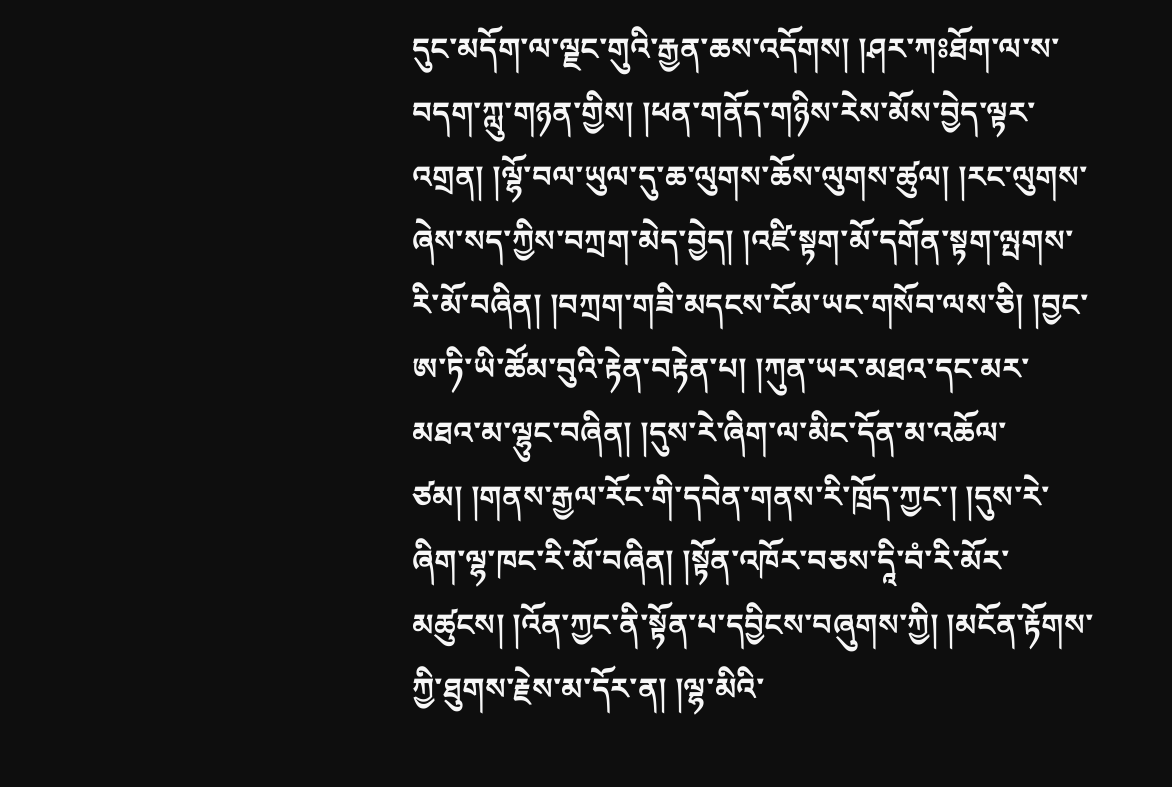དུང་མདོག་ལ་ལྗང་གུའི་རྒྱན་ཆས་འདོགས། །ཤར་ཀཿཐོག་ལ་ས་བདག་ཀླུ་གཉན་གྱིས། །ཕན་གནོད་གཉིས་རེས་མོས་བྱེད་ལྟར་འགྲན། །ལྷོ་བལ་ཡུལ་དུ་ཆ་ལུགས་ཆོས་ལུགས་ཚུལ། །རང་ལུགས་ཞེས་སད་ཀྱིས་བཀྲག་མེད་བྱེད། །འཛི་སྟག་མོ་དགོན་སྟག་ལྤགས་རི་མོ་བཞིན། །བཀྲག་གཟི་མདངས་ངོམ་ཡང་གསོབ་ལས་ཅི། །བྱང་ཨ་ཏི་ཡི་ཚོམ་བུའི་རྟེན་བརྟེན་པ། །ཀུན་ཡར་མཐའ་དང་མར་མཐའ་མ་ལྷུང་བཞིན། །དུས་རེ་ཞིག་ལ་མིང་དོན་མ་འཆོལ་ཙམ། །གནས་རྒྱལ་རོང་གི་དབེན་གནས་རི་ཁྲོད་ཀྱང་། །དུས་རེ་ཞིག་ལྷ་ཁང་རི་མོ་བཞིན། །སྟོན་འཁོར་བཅས་དཱི་བཾ་རི་མོར་མཚུངས། །འོན་ཀྱང་ནི་སྟོན་པ་དབྱིངས་བཞུགས་ཀྱི། །མངོན་རྟོགས་ཀྱི་ཐུགས་རྗེས་མ་དོར་ན། །ལྷ་མིའི་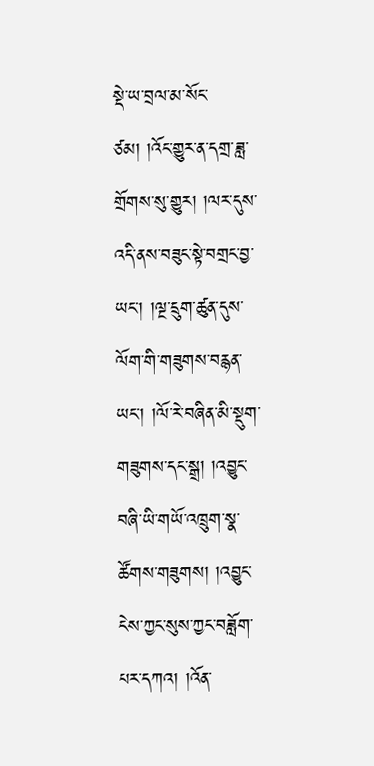སྡེ་ཡ་བྲལ་མ་སོང་ཙམ། །འོང་གྱུར་ན་དགྲ་ཟླ་གྲོགས་སུ་གྱུར། །ལར་དུས་འདི་ནས་བཟུང་སྟེ་བགྲང་བྱ་ཡང་། །ལྔ་དྲུག་ཚུན་དུས་ལོག་གི་གཟུགས་བརྙན་ཡང་། །ལོ་རེ་བཞིན་མི་སྡུག་གཟུགས་དང་སྒྲ། །འབྱུང་བཞི་ཡི་གཡོ་འཁྲུག་སྣ་ཚོགས་གཟུགས། །འབྱུང་ངེས་ཀྱང་སུས་ཀྱང་བཟློག་པར་དཀའ། །འོན་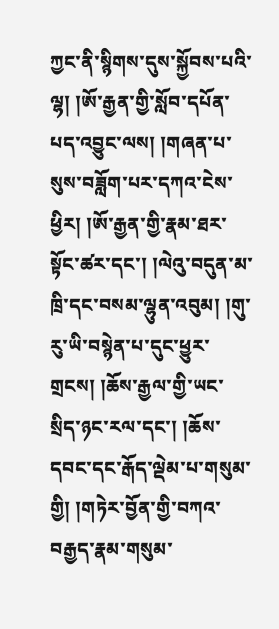ཀྱང་ནི་སྙིགས་དུས་སྐྱོབས་པའི་ལྷ། །ཨོ་རྒྱན་གྱི་སློབ་དཔོན་པད་འབྱུང་ལས། །གཞན་པ་སུས་བཟློག་པར་དཀའ་ངེས་ཕྱིར། །ཨོ་རྒྱན་གྱི་རྣམ་ཐར་སྟོང་ཚར་དང་། །ལེའུ་བདུན་མ་ཁྲི་དང་བསམ་ལྷུན་འབུམ། །གུ་རུ་ཡི་བསྙེན་པ་དུང་ཕྱུར་གྲངས། །ཆོས་རྒྱལ་གྱི་ཡང་སྲིད་ཉང་རལ་དང་། །ཆོས་དབང་དང་རྒོད་ལྡེམ་པ་གསུམ་གྱི། །གཏེར་བྱོན་གྱི་བཀའ་བརྒྱད་རྣམ་གསུམ་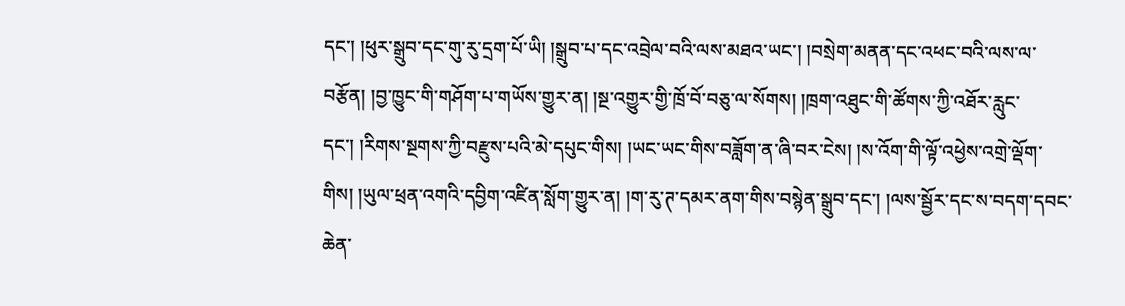དང་། །ཕུར་སྒྲུབ་དང་གུ་རུ་དྲག་པོ་ཡི། །སྒྲུབ་པ་དང་འབྲེལ་བའི་ལས་མཐའ་ཡང་། །བསྲེག་མནན་དང་འཕང་བའི་ལས་ལ་བརྩོན། །བྱ་ཁྱུང་གི་གཤོག་པ་གཡོས་གྱུར་ན། །སྔ་འགྱུར་གྱི་ཁྲོ་བོ་བཅུ་ལ་སོགས། །ཁྲག་འཐུང་གི་ཚོགས་ཀྱི་འཐོར་རླུང་དང་། །རིགས་སྔགས་ཀྱི་བརྫུས་པའི་མེ་དཔུང་གིས། །ཡང་ཡང་གིས་བཟློག་ན་ཞི་བར་ངེས། །ས་འོག་གི་ལྟོ་འཕྱེས་འགྲེ་ལྡོག་གིས། །ཡུལ་ཕྲན་འགའི་དབྱིག་འཛིན་སློག་གྱུར་ན། །ག་རུ་ཊ་དམར་ནག་གིས་བསྙེན་སྒྲུབ་དང་། །ལས་སྦྱོར་དང་ས་བདག་དབང་ཆེན་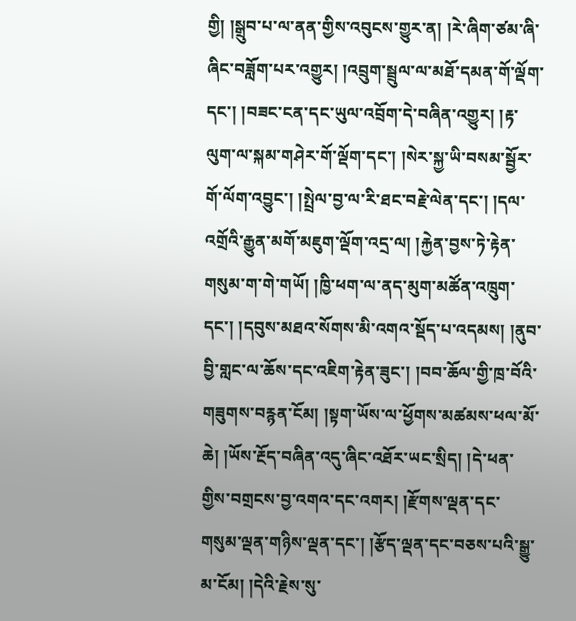གྱི། །སྒྲུབ་པ་ལ་ནན་གྱིས་འབུངས་གྱུར་ན། །རེ་ཞིག་ཙམ་ཞི་ཞིང་བཟློག་པར་འགྱུར། །འབྲུག་སྦྲུལ་ལ་མཐོ་དམན་གོ་ལྡོག་དང་། །བཟང་ངན་དང་ཡུལ་འབྲོག་དེ་བཞིན་འགྱུར། །རྟ་ལུག་ལ་སྐམ་གཤེར་གོ་ལྡོག་དང་། །སེར་སྐྱ་ཡི་བསམ་སྦྱོར་གོ་ལོག་འབྱུང་། །སྤྲེལ་བྱ་ལ་རི་ཐང་བརྗེ་ལེན་དང་། །དལ་འགྲོའི་རྒྱུན་མགོ་མཇུག་ལྡོག་འདྲ་ལ། །རྐྱེན་བྱས་ཏེ་རྟེན་གསུམ་ག་གེ་གཡོ། །ཁྱི་ཕག་ལ་ནད་མུག་མཚོན་འཁྲུག་དང་། །དབུས་མཐའ་སོགས་མི་འགའ་སྡོད་པ་འདམས། །ནུབ་བྱི་གླང་ལ་ཆོས་དང་འཇིག་རྟེན་ཟུང་། །བབ་ཆོལ་གྱི་ཁྲ་བོའི་གཟུགས་བརྙན་ངོམ། །སྟག་ཡོས་ལ་ཕྱོགས་མཚམས་ཕལ་མོ་ཆེ། །ཡོས་རྔོད་བཞིན་འདུ་ཞིང་འཐོར་ཡང་སྲིད། །དེ་ཕན་གྱིས་བགྲངས་བྱ་འགའ་དང་འགར། །རྫོགས་ལྡན་དང་གསུམ་ལྡན་གཉིས་ལྡན་དང་། །རྩོད་ལྡན་དང་བཅས་པའི་སྒྱུ་མ་ངོམ། །དེའི་རྗེས་སུ་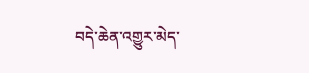བདེ་ཆེན་འགྱུར་མེད་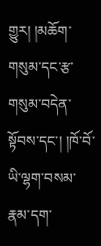གྱུར། །མཆོག་གསུམ་དང་རྩ་གསུམ་བདེན་སྟོབས་དང་། །ཁོ་བོ་ཡི་ལྷག་བསམ་རྣམ་དག་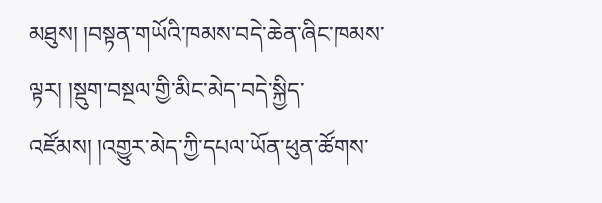མཐུས། །བསྟན་གཡོའི་ཁམས་བདེ་ཆེན་ཞིང་ཁམས་ལྟར། །སྡུག་བསྔལ་གྱི་མིང་མེད་བདེ་སྐྱིད་འཛོམས། །འགྱུར་མེད་ཀྱི་དཔལ་ཡོན་ཕུན་ཚོགས་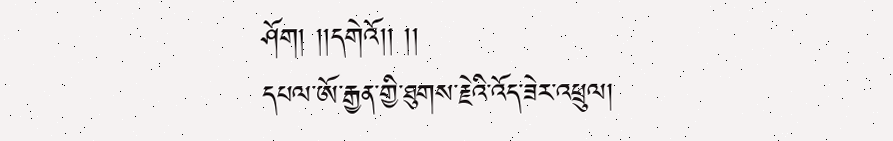ཤོག། །།དགེའོ།། །།
དཔལ་ཨོ་རྒྱན་གྱི་ཐུགས་རྗེའི་འོད་ཟེར་འཕྲུལ།